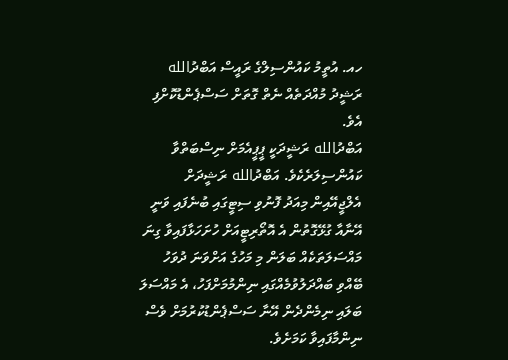ހއ. އުތީމު ކައުންސިލްގެ ރައީސް އަބްދުالله ރަޝީދު މުއްދަތެއް ނެތް ގޮތަށް ސަސްޕެންޑުކޮށްފި އެވެ.
އަބްދުالله ރަޝީދަކީ ޕީޕީއެމަށް ނިސްބަތްވާ ކައުންސިލަރެކެވެ. އަބްދުالله ރަޝީދަށް އެލްޖީއޭއިން މިއަދު ފޮނުވި ސިޓީގައި ބުނެފައި ވަނީ އޭނާއާ ގުޅޭގޮތުން އެ އޮތޯރިޓީއަށް ހުށަހަޅާފައިވާ ގިނަ މައްސަލަތަކެއް ބަލަން މި މަހުގެ އަށްވަނަ ދުވަހު ބޭއްވި ބައްދަލުވުމެއްގައި ނިންމުމަށްފަހު، އެ މައްސަލަ ބަލައި ނިމެންދެން އޭނާ ސަސްޕެންޑުކުރުމަށް ވެސް ނިންމާފައިވާ ކަމަށެވެ.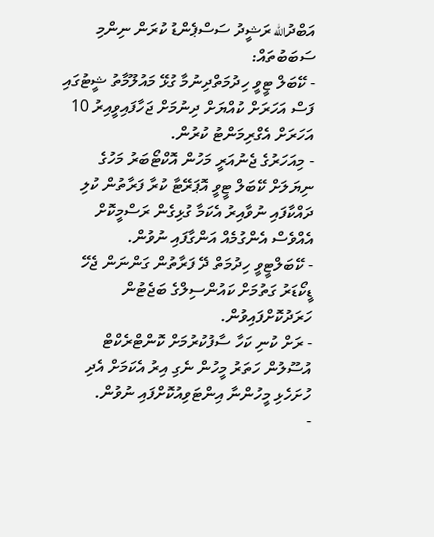އަބްދުالله ރަޝީދު ސަސްޕެންޑު ކުރަން ނިންމި ސަބަބުތައް:
- ކޭބަލް ޓީވީ ހިދުމަތްދިނުމާ ގުޅޭ މައުލޫމާތު ޝީޓުގައި ފަސް އަހަރަށް ކުއްޔަށް ދިނުމަށް ޖަހާފައިވީއިރު 10 އަހަރަށް އެގްރިމަންޓު ކުރުން.
- މިއަހަރުގެ ޖެނުއަރީ މަހުން އޮކްޓޯބަރު މަހުގެ ނިޔަލަށް ކޭބަލް ޓީވީ އޮޕަރޭޓާ ކުރާ ފަރާތުން ކުލި ދައްކާފައި ނުވާއިރު އެކަމާ ގުޅިގެން ރަސްމީކޮށް އެއްވެސް އެންގުމެއް އަންގާފައި ނުވުން.
- ކޭބަލްޓީވީ ހިދުމަތް ދޭ ފަރާތުން ގަންނަން ޖެހޭ ޑީކޯޑަރު ގަތުމަށް ކައުންސިލްގެ ބަޖެޓުން ހަރަދުކޮށްފައިވުން.
- ރަށް ކުނި ކަހާ ސާފުކުރުމަށް ކޮންޓްރެކްޓް އުސޫލުން ހަތަރު މީހުން ނެގި އިރު އެކަމަށް އެދި ހުށަހެޅި މީހުންނާ އިންޓަވިއުކޮށްފައި ނުވުން.
-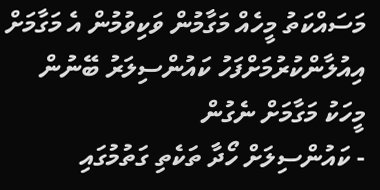މަސައްކަތު މީހެއް މަގާމުން ވަކިވުމުން އެ މަގާމަށް އިއުލާންކުރުމަށްފަހު ކައުންސިލަރު ބޭނުން މީހަކު މަގާމަށް ނެގުން
- ކައުންސިލަށް ހޯދާ ތަކެތި ގަތުމުގައި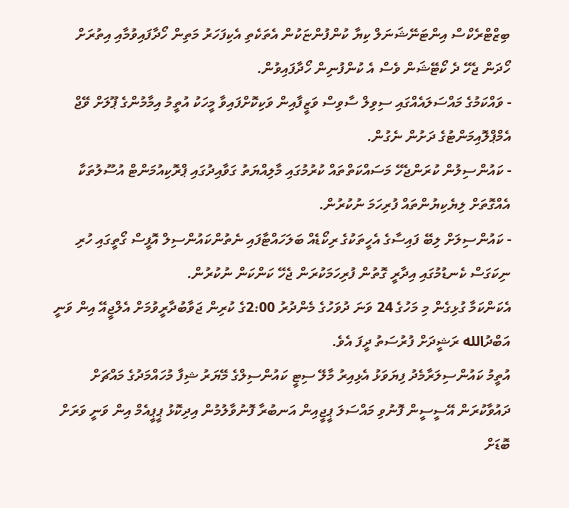ބިޒްޓްރެކްސް އިންޓަނޭޝަނަލް ކިޔާ ކުންފުންޏަކުން އެތަކެތި އެކިފަހަރު މަތިން ހޯދާފައިވުމާއި އިތުރަށް ހޯދަން ޖެހޭ ދެ ކޯޓޭޝަން ވެސް އެ ކުންފުނިން ހޯދާފައިވުން.
- ވައްކަމުގެ މައްސަލައެއްގައި ސިވިލް ސާވިސް ވަޒީފާއިން ވަކިކޮށްފައިވާ މީހަކު އުތީމު އިމާމުންގެ ޕޫލަށް ވޭޖް އެމްޕްލޮއިމަންޓުގެ ދަށުން ނެގުން.
- ކައުންސިލުން ކުރަންޖެހޭ މަސައްކަތްތައް ކުރުމުގައި މާލިއްޔަތު ގަވާއިދުގައި ޕްރޮކިއުމަންޓް އުސޫލުތަކާ އެއްގޮތަށް ލިޔެކިޔުންތައް ފުރިހަމަ ނުކުރުން.
- ކައުންސިލަށް ލިބޭ ފައިސާގެ އެހީތަކުގެ ރިކޯޑެއް ބަލަހައްޓާފައި ނެތުންކައުންސިލް އޮފީސް ގޯތީގައި ހުރި ނިކަގަސް ކެނޑުމުގައި އިދާރީ ގޮތުން ފުރިހަމަކުރަން ޖެހޭ ކަންކަން ނުކުރުން.
އެކަންކަމާ ގުޅިގެން މި މަހުގެ 24 ވަނަ ދުވަހުގެ މެންދުރު 2:00ގެ ކުރިން ޖަވާބުދާރީވުމަށް އެލްޖީއޭ އިން ވަނީ އަބްދުالله ރަޝީދަށް ފުރުސަތު ދީފަ އެވެ.
އުތީމު ކައުންސިލަރާމެދު ފިޔަވަޅު އެޅިއިރު މާލޭ ސިޓީ ކައުންސިލްގެ މޭޔަރު ޝިފާ މުހައްމަދުގެ މައްޗަށް ދައުވާކުރަން އޭސީސީން ފޮނުވި މައްސަލަ ޕީޖީއިން އަނބުރާ ފޮނުވާލުމުން އިދިކޮޅު ޕީޕީއެމް އިން ވަނީ ވަރަށް ބޮޑަށް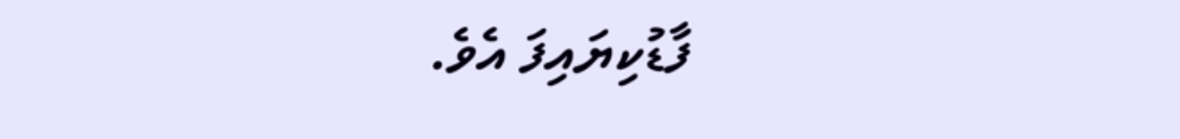ފާޑުކިޔައިފަ އެވެ.